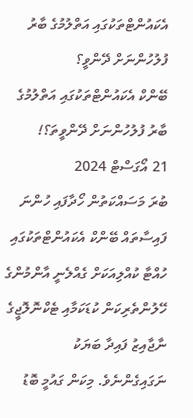އެކައުންޓްތަކުގައި އަތްލުމުގެ ބާރު ފުލުހުންނަށް ދޭންވީ؟
ބޭންކް އެކައުންޓްތަކުގައި އަތްލުމުގެ ބާރު ފުލުހުންނަށް ދޭންވީތަ؟!
21 އޯގަސްޓް 2024
ބުރަ މަސައްކަތުން ހޯދާފައި ހުންނަ ފައިސާތައް ބޭންކް އެކައުންޓްތަކުގައި ހުއްޓާ ކުއްލިއަކަށް ގެއްލެނީ އާންމުންގެ ހޭލުންތެރިކަން ކުޑަކަމާއި ޓެކްނޮލޮޖީގެ ނާޖާއިޒު ފައިދާ ބަޔަކު ނަގައިގެންނެވެ. މިކަން ގައުމީ ބޮޑު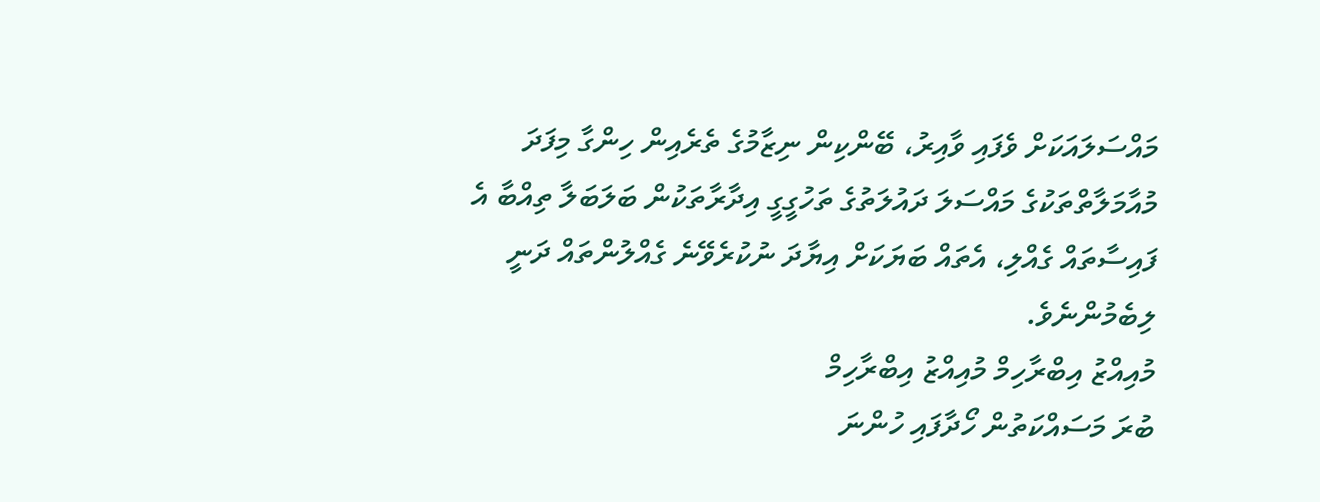މައްސަލައަކަށް ވެފައި ވާއިރު، ބޭންކިން ނިޒާމުގެ ތެރެއިން ހިންގާ މިފަދަ މުއާމަލާތްތަކުގެ މައްސަލަ ދައުލަތުގެ ތަހުގީގީ އިދާރާތަކުން ބަލަބަލާ ތިއްބާ އެ ފައިސާތައް ގެއްލި، އެތައް ބަޔަކަށް އިޔާދަ ނުކުރެވޭނެ ގެއްލުންތައް ދަނީ ލިބެމުންނެވެ.
މުއިއްޒު އިބްރާހިމް މުއިއްޒު އިބްރާހިމް
ބުރަ މަސައްކަތުން ހޯދާފައި ހުންނަ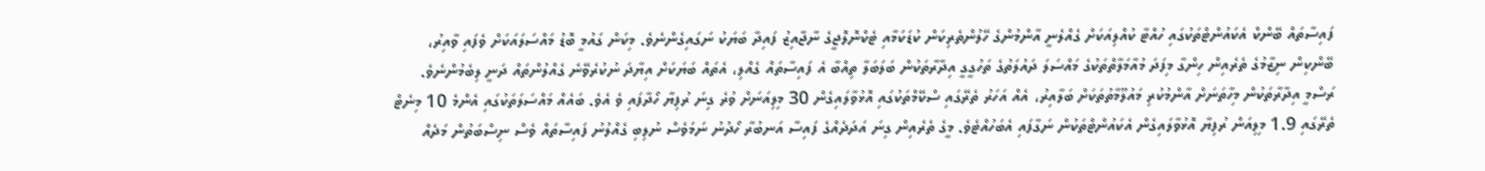ފައިސާތައް ބޭންކް އެކައުންޓްތަކުގައި ހުއްޓާ ކުއްލިއަކަށް ގެއްލެނީ އާންމުންގެ ހޭލުންތެރިކަން ކުޑަކަމާއި ޓެކްނޮލޮޖީގެ ނާޖާއިޒު ފައިދާ ބަޔަކު ނަގައިގެންނެވެ. މިކަން ގައުމީ ބޮޑު މައްސަލައަކަށް ވެފައި ވާއިރު، ބޭންކިން ނިޒާމުގެ ތެރެއިން ހިންގާ މިފަދަ މުއާމަލާތްތަކުގެ މައްސަލަ ދައުލަތުގެ ތަހުގީގީ އިދާރާތަކުން ބަލަބަލާ ތިއްބާ އެ ފައިސާތައް ގެއްލި، އެތައް ބަޔަކަށް އިޔާދަ ނުކުރެވޭނެ ގެއްލުންތައް ދަނީ ލިބެމުންނެވެ.
ރަސްމީ އިދާރާތަކުން މިހާތަނަށް އާންމުކުރި މައުލޫމާތުތަކަށް ބަލާއިރު، އެއް އަހަރު ތެރޭގައި ސްކޭމްތަކުގައި އޮޅުވާލައިގެން 30 މިލިއަނަށް ވުރެ ގިނަ ރުފިޔާ ހޯދާފައި ވެ އެވެ. ބައެއް މައްސަލަތަކުގައި އެންމެ 10 މިނެޓް ތެރޭގައި 1.9 މިލިއަން ރުފިޔާ އޮޅުވާލައިގެން އެކައުންޓްތަކުން ނަގާފައި އެބަހުއްޓެވެ. މީގެ ތެރެއިން ގިނަ އަދަދެއްގެ ފައިސާ އަނބުރާ ހޯދުނު ނަމަވެސް ނުލިބި ގެއްލުނު ފައިސާތައް ވެސް ނިސްބަތުން މަދެއް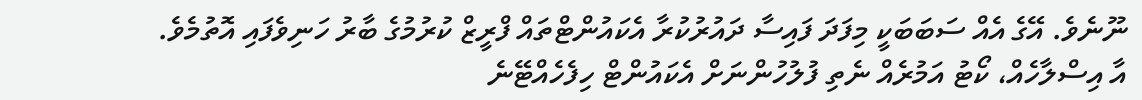ނޫނެވެ. އޭގެ އެއް ސަބަބަކީ މިފަދަ ފައިސާ ދައުރުކުރާ އެކައުންޓްތައް ފްރީޒް ކުރުމުގެ ބާރު ހަނިވެފައި އޮތުމެވެ.
އާ އިސްލާހެއް، ކޯޓު އަމުރެއް ނެތި ފުލުހުންނަށް އެކައުންޓް ހިފެހެއްޓޭނެ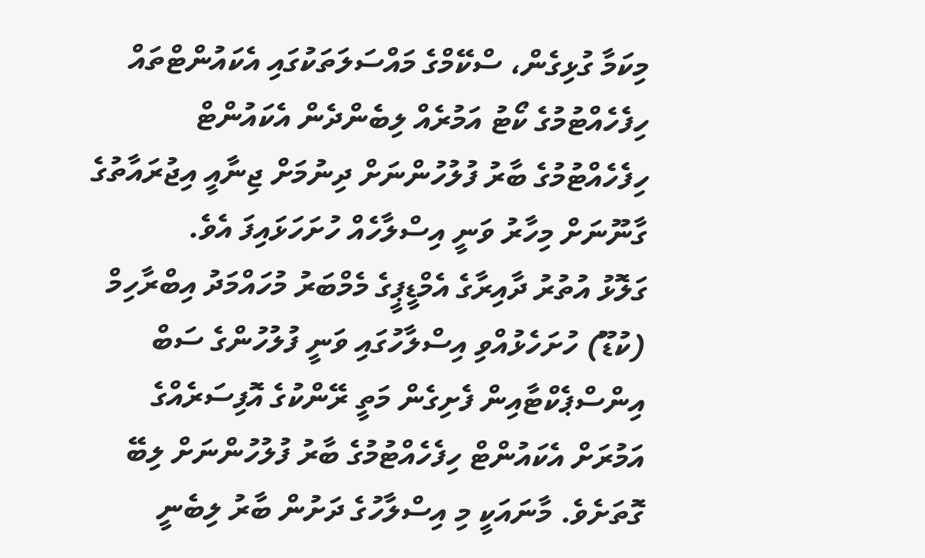މިކަމާ ގުޅިގެން، ސްކޭމްގެ މައްސަލަތަކުގައި އެކައުންޓްތައް ހިފެހެއްޓުމުގެ ކޯޓު އަމުރެއް ލިބެންދެން އެކައުންޓް ހިފެހެއްޓުމުގެ ބާރު ފުލުހުންނަށް ދިނުމަށް ޖިނާއީ އިޖުރައާތުގެ ގާނޫނަށް މިހާރު ވަނީ އިސްލާހެއް ހުށަހަޅައިފަ އެވެ.
ގަލޮޅު އުތުރު ދާއިރާގެ އެމްޑީޕީގެ މެމްބަރު މުހައްމަދު އިބްރާހިމް (ކުޑޫ) ހުށަހެޅުއްވި އިސްލާހުގައި ވަނީ ފުލުހުންގެ ސަބް އިންސްޕެކްޓާއިން ފެށިގެން މަތީ ރޭންކުގެ އޮފިސަރެއްގެ އަމުރަށް އެކައުންޓް ހިފެހެއްޓުމުގެ ބާރު ފުލުހުންނަށް ލިބޭ ގޮތަށެވެ. މާނައަކީ މި އިސްލާހުގެ ދަށުން ބާރު ލިބެނީ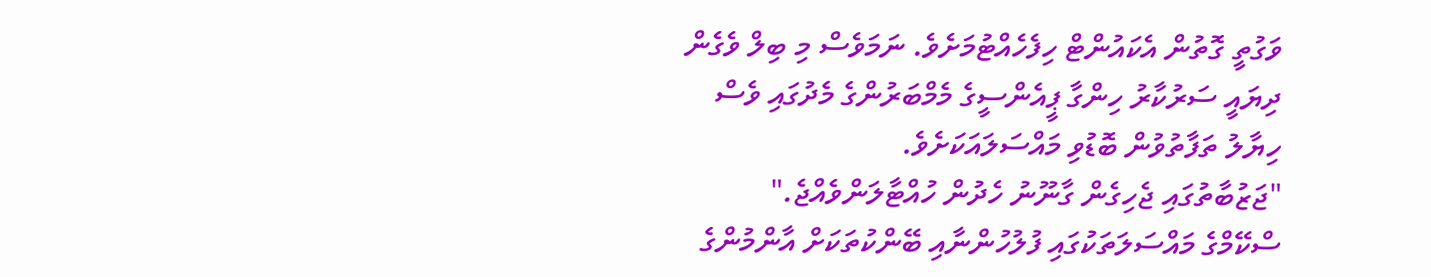ވަގުތީ ގޮތުން އެކައުންޓް ހިފެހެއްޓުމަށެވެ. ނަމަވެސް މި ބިލް ވެގެން ދިޔައީ ސަރުކާރު ހިންގާ ޕީއެންސީގެ މެމްބަރުންގެ މެދުގައި ވެސް ހިޔާލު ތަފާތުވުން ބޮޑުވި މައްސަލައަކަށެވެ.
"ޖަޒުބާތުގައި ޖެހިގެން ގާނޫނު ހެދުން ހުއްޓާލަންވެއްޖެ."
ސްކޭމްގެ މައްސަލަތަކުގައި ފުލުހުންނާއި ބޭންކުތަކަށް އާންމުންގެ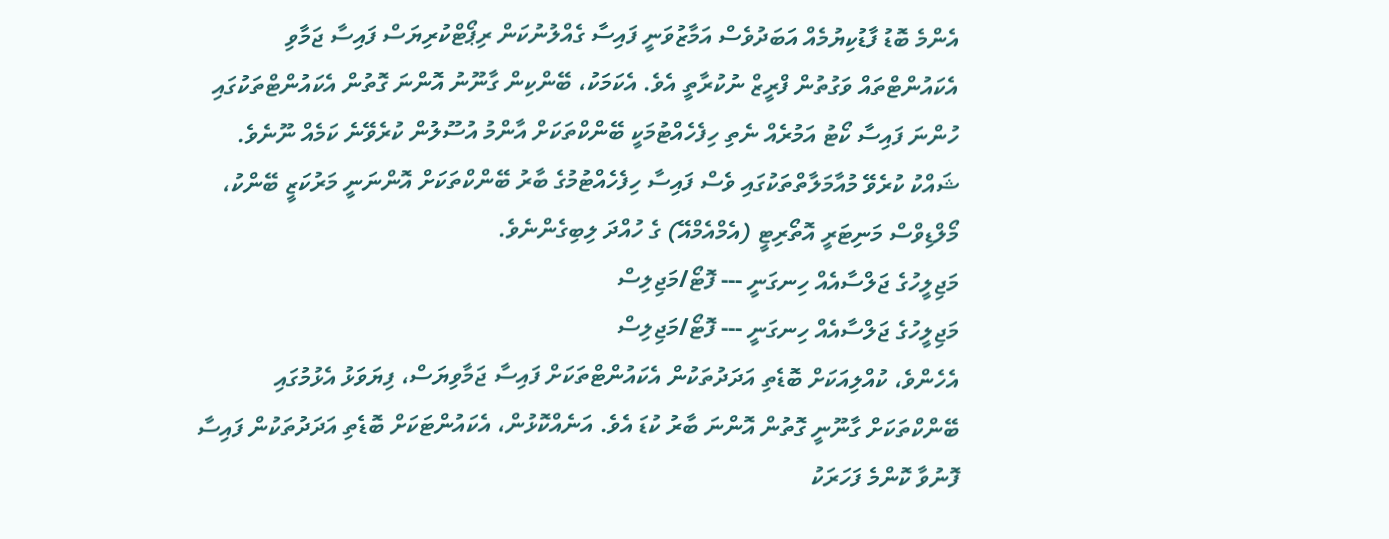އެންމެ ބޮޑު ފާޑުކިޔުމެއް އަބަދުވެސް އަމާޒުވަނީ ފައިސާ ގެއްލުނުކަން ރިޕޯޓްކުރިޔަސް ފައިސާ ޖަމާވި އެކައުންޓްތައް ވަގުތުން ފްރީޒް ނުކުރާތީ އެވެ. އެކަމަކު، ބޭންކިން ގާނޫނު އޮންނަ ގޮތުން އެކައުންޓްތަކުގައި ހުންނަ ފައިސާ ކޯޓު އަމުރެއް ނެތި ހިފެހެއްޓުމަކީ ބޭންކްތަކަށް އާންމު އުސޫލުން ކުރެވޭނެ ކަމެއް ނޫނެވެ. ޝައްކު ކުރެވޭ މުއާމަލާތްތަކުގައި ވެސް ފައިސާ ހިފެހެއްޓުމުގެ ބާރު ބޭންކްތަކަށް އޮންނަނީ މަރުކަޒީ ބޭންކު، މޯލްޑިވްސް މަނިޓަރީ އޮތޯރިޓީ (އެމްއެމްއޭ) ގެ ހުއްދަ ލިބިގެންނެވެ.
މަޖިލީހުގެ ޖަލްސާއެއް ހިނގަނީ --- ފޮޓޯ/މަޖިލިސް
މަޖިލީހުގެ ޖަލްސާއެއް ހިނގަނީ --- ފޮޓޯ/މަޖިލިސް
އެހެންވެ، ކުއްލިއަކަށް ބޮޑެތި އަދަދުތަކުން އެކައުންޓްތަކަށް ފައިސާ ޖަމާވިޔަސް، ފިޔަވަޅު އެޅުމުގައި ބޭންކްތަކަށް ގާނޫނީ ގޮތުން އޮންނަ ބާރު ކުޑަ އެވެ. އަނެއްކޮޅުން، އެކައުންޓަކަށް ބޮޑެތި އަދަދުތަކުން ފައިސާ ފޮނުވާ ކޮންމެ ފަހަރަކު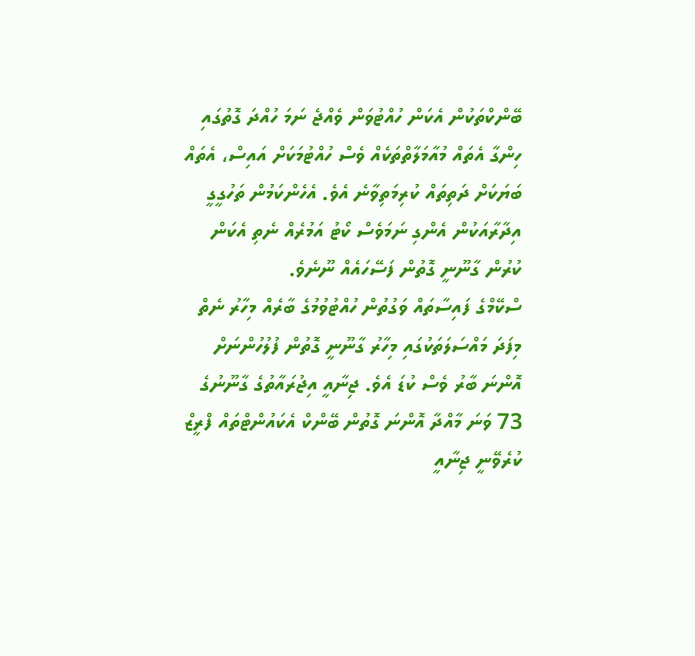ބޭންކްތަކުން އެކަން ހުއްޓުވަން ވެއްޖެ ނަމަ ހުއްދަ ގޮތުގައި ހިންގާ އެތައް މުއާމަލާތްތަކެއް ވެސް ހުއްޓުމަކަށް އައިސް، އެތައް ބަޔަކަށް ދަތިތައް ކުރިމަތިވާނެ އެވެ. އެހެންކަމުން ތަހުގީގީ އިދާރާއަކުން އެންގި ނަމަވެސް ކޯޓު އަމުރެއް ނެތި އެކަން ކުރުން ގާނޫނީ ގޮތުން ފަސޭހައެއް ނޫނެވެ.
ސްކޭމްގެ ފައިސާތައް ވަގުތުން ހުއްޓުވުމުގެ ބާރެއް މިހާރު ނެތް
މިފަދަ މައްސަލަތަކުގައި މިހާރު ގާނޫނީ ގޮތުން ފުލުހުންނަށް އޮންނަ ބާރު ވެސް ކުޑަ އެވެ. ޖިނާއީ އިޖުރައާތުގެ ގާނޫނުގެ 73 ވަނަ މާއްދާ އޮންނަ ގޮތުން ބޭންކް އެކައުންޓްތައް ފްރީޒް ކުރެވޭނީ ޖިނާއީ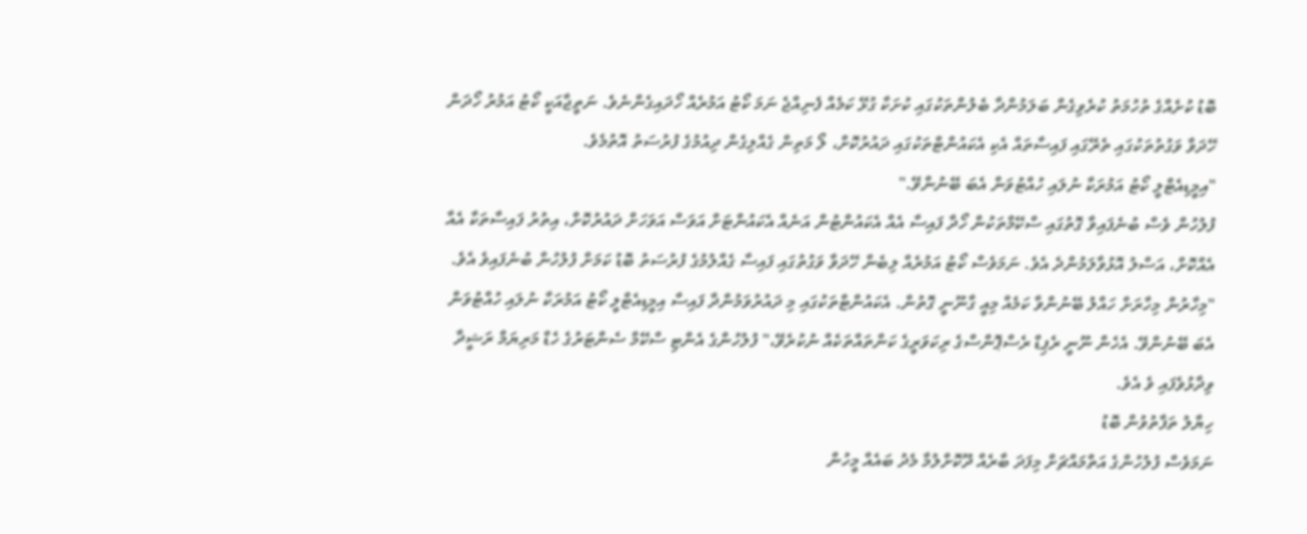ބޮޑު ކުށެއްގެ ތުހުމަތު ކުރެވިގެން ބަލަމުންދާ ބެލުންތަކުގައި ކުށަކާ ގުޅޭ ކަމެއް ފެނިއްޖެ ނަމަ ކޯޓު އަމުރެއް ހޯދައިގެންނެވެ. ނަތީޖާއަކީ ކޯޓު އަމުރު ހޯދަން ހޭދަވާ ވަގުތުތަކުގައި ތެރޭގައި ފައިސާތައް އެކި އެކައުންޓްތަކުގައި ދައުރުކޮށް، ލޯ މަތިން ގެއްލިގެން ދިއުމުގެ ފުރުސަތު އޮތުމެވެ.
"އިމީޑިއެޓްލީ ކޯޓު އަމުރަކާ ނުލައި ހުއްޓުވަން އެބަ ބޭނުންވޭ."
ފުލުހުން ވެސް ބުނެފައިވާ ގޮތުގައި ސްކޭމްތަކުން ހޯދާ ފައިސާ އެއް އެކައުންޓުން އަނެއް އެކައުންޓަށް އަވަސް އަވަހަށް ދައުރުކޮށް، އިތުރު ފައިސާތަކާ އެއާ އެއްކޮށް، އަސްލު އޮޅުވާލަމުންދެ އެވެ. ނަމަވެސް ކޯޓު އަމުރެއް ލިބެން ހޭދަވާ ވަގުތުގައި ފައިސާ ގެއްލުމުގެ ފުރުސަތު ބޮޑު ކަމަށް ފުލުހުން ބުނެފައިވެ އެވެ.
"މިހާރުން މިހާރަށް ހައްލު ބޭނުންވާ ކަމެއް މިއީ ގާނޫނީ ގޮތުން. އެކައުންޓްތަކުގައި މި ދައުރުވަމުންދާ ފައިސާ އިމީޑިއެޓްލީ ކޯޓު އަމުރަކާ ނުލައި ހުއްޓުވަން އެބަ ބޭނުންވޭ. އެހެން ނޫނީ ރެޕިޑް ރެސްޕޮންސްގެ ރިކަވަރީގެ ކަންތައްތަކެއް ނުކުރެވޭ،" ފުލުހުންގެ އެންޓި ސްކޭމް ސެންޓަރުގެ ހެޑް މަރިޔަމް ރަޝީދާ ވިދާޅުވެފައި ވެ އެވެ.
ހިޔާލު ތަފާތުވުން ބޮޑު
ނަމަވެސް ފުލުހުންގެ އަތްމައްޗަށް މިފަދަ ބާރެއް ދޫކޮށްލުމާ މެދު ބައެއް މީހުން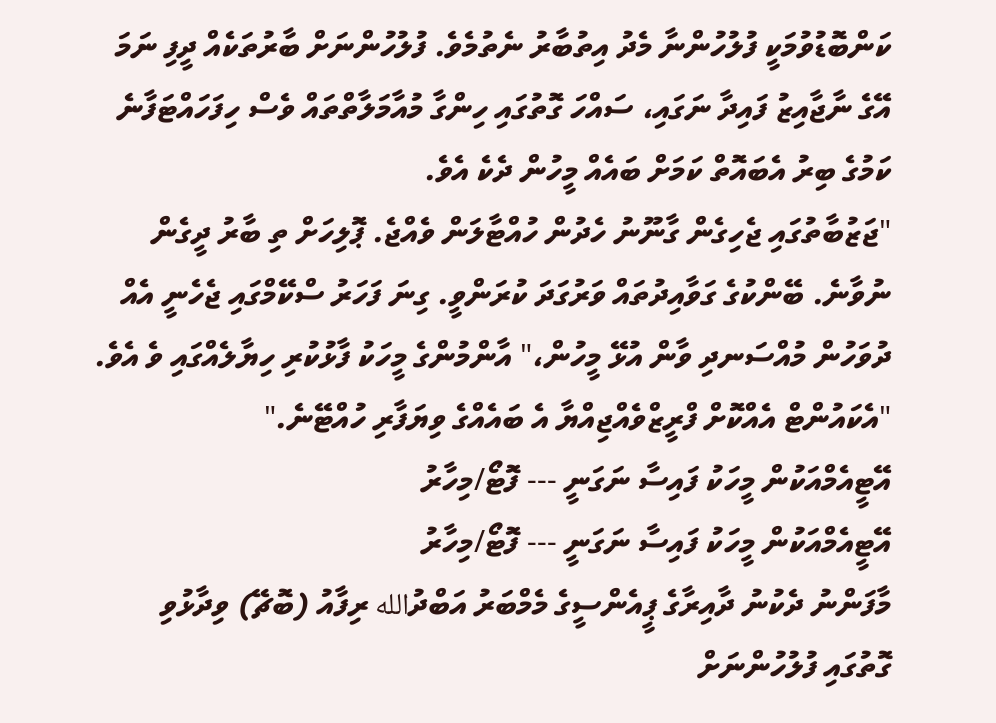ކަންބޮޑުވުމަކީ ފުލުހުންނާ މެދު އިތުބާރު ނެތުމެވެ. ފުލުހުންނަށް ބާރުތަކެއް ދީފި ނަމަ އޭގެ ނާޖާއިޒު ފައިދާ ނަގައި، ސައްހަ ގޮތުގައި ހިންގާ މުއާމަލާތްތައް ވެސް ހިފަހައްޓަފާނެ ކަމުގެ ބިރު އެބައޮތް ކަމަށް ބައެއް މީހުން ދެކެ އެވެ.
"ޖަޒުބާތުގައި ޖެހިގެން ގާނޫނު ހެދުން ހުއްޓާލަން ވެއްޖެ. ޕޮލިހަށް ތި ބާރު ދީގެން ނުވާނެ. ބޭންކުގެ ގަވާއިދުތައް ވަރުގަދަ ކުރަންވީ. ގިނަ ފަހަރު ސްކޭމްގައި ޖެހެނީ އެއް ދުވަހުން މުއްސަނދި ވާން އުޅޭ މީހުން،" އާންމުންގެ މީހަކު ފާޅުކުރި ހިޔާލެއްގައި ވެ އެވެ.
"އެކައުންޓް އެއްކޮށް ފްރީޒްވެއްޖިއްޔާ އެ ބައެއްގެ ވިޔަފާރި ހުއްޓޭނެ."
އޭޓީއެމްއަކުން މީހަކު ފައިސާ ނަގަނީ --- ފޮޓޯ/މިހާރު
އޭޓީއެމްއަކުން މީހަކު ފައިސާ ނަގަނީ --- ފޮޓޯ/މިހާރު
މާފަންނު ދެކުނު ދާއިރާގެ ޕީއެންސީގެ މެމްބަރު އަބްދުالله ރިފާއު (ބޮޗޭ) ވިދާޅުވި ގޮތުގައި ފުލުހުންނަށް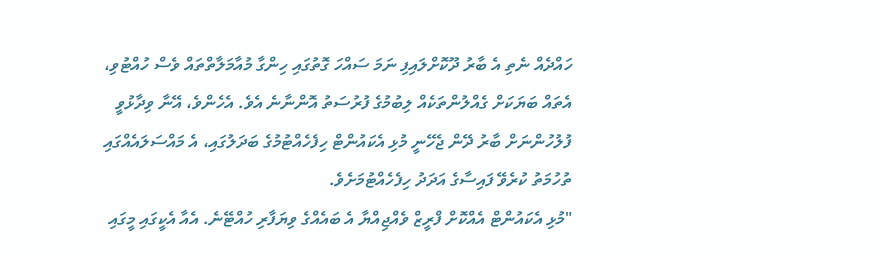ހައްދެއް ނެތި އެ ބާރު ދޫކޮށްލައިފި ނަމަ ސައްހަ ގޮތުގައި ހިންގާ މުއާމަލާތްތައް ވެސް ހުއްޓުވި، އެތައް ބަޔަކަށް ގެއްލުންތަކެއް ލިބުމުގެ ފުރުސަތު އޮންނާނެ އެވެ. އެހެންވެ، އޭނާ ވިދާޅުވީ ފުލުހުންނަށް ބާރު ދޭން ޖެހޭނީ މުޅި އެކައުންޓް ހިފެހެއްޓުމުގެ ބަދަލުގައި، އެ މައްސަލައެއްގައި ތުހުމަތު ކުރެވޭ ފައިސާގެ އަދަދު ހިފެހެއްޓުމަށެވެ.
"މުޅި އެކައުންޓް އެއްކޮށް ފްރީޒް ވެއްޖިއްޔާ އެ ބައެއްގެ ވިޔަފާރި ހުއްޓޭނެ. އެއާ އެކީގައި މީގައި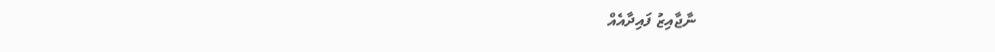ނާޖާއިޒު ފައިދާއެއް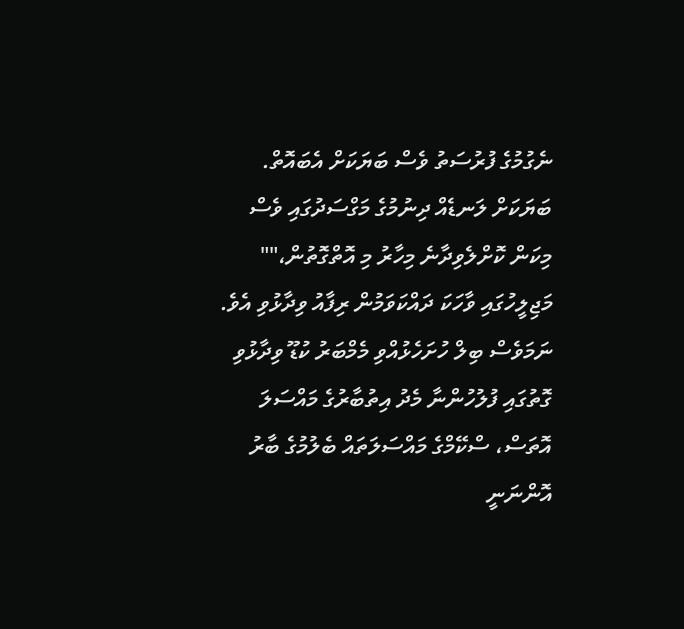ނެގުމުގެ ފުރުސަތު ވެސް ބަޔަކަށް އެބައޮތް. ބަޔަކަށް ލަނޑެއް ދިނުމުގެ މަގްސަދުގައި ވެސް މިކަން ކޮށްލެވިދާނެ މިހާރު މި އޮތްގޮތުން،"" މަޖިލީހުގައި ވާހަކަ ދައްކަވަމުން ރިފާއު ވިދާޅުވި އެވެ.
ނަމަވެސް ބިލް ހުށަހެޅުއްވި މެމްބަރު ކުޑޫ ވިދާޅުވި ގޮތުގައި ފުލުހުންނާ މެދު އިތުބާރުގެ މައްސަލަ އޮތަސް، ސްކޭމްގެ މައްސަލަތައް ބެލުމުގެ ބާރު އޮންނަނީ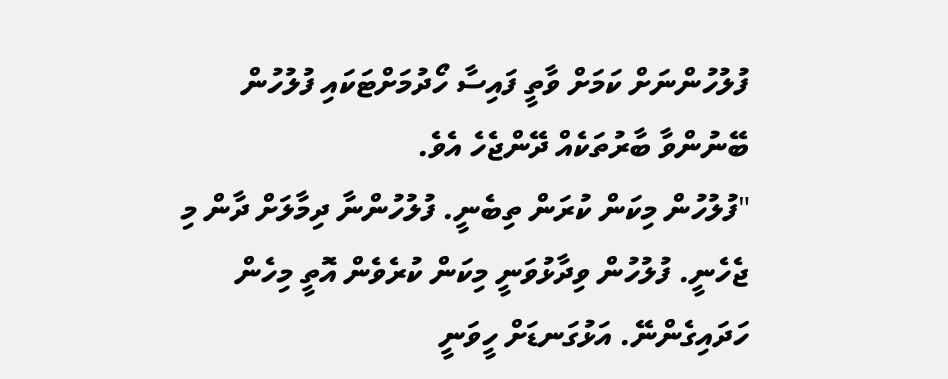ފުލުހުންނަށް ކަމަށް ވާތީ ފައިސާ ހޯދުމަށްޓަކައި ފުލުހުން ބޭނުންވާ ބާރުތަކެއް ދޭންޖެހެ އެވެ.
"ފުލުހުން މިކަން ކުރަން ތިބެނީ. ފުލުހުންނާ ދިމާލަށް ދާން މި ޖެހެނީ. ފުލުހުން ވިދާޅުވަނީ މިކަން ކުރެވެން އޮތީ މިހެން ހަދައިގެންނޭ. އަޅުގަނޑަށް ހީވަނީ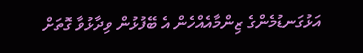އަޅުގަނޑުމެންގެ ޒިންމާއެއްހެން އެ ބޭފުޅުން ވިދާޅުވާ ގޮތަށް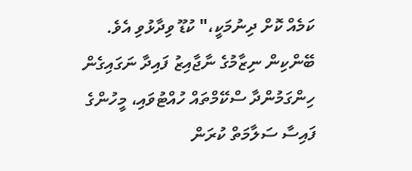ކަމެއް ކޮށް ދިނުމަކީ،" ކުޑޫ ވިދާޅުވި އެވެ.
ބޭންކިން ނިޒާމުގެ ނާޖާއިޒު ފައިދާ ނަގައިގެން ހިންގަމުންދާ ސްކޭމްތައް ހުއްޓުވައި، މީހުންގެ ފައިސާ ސަލާމަތް ކުރަން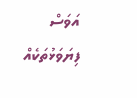އަވަސް ފިޔަވަޅުތަކެއް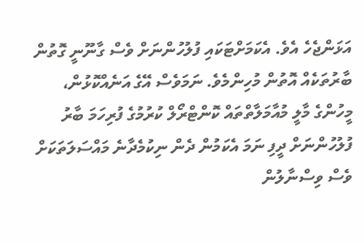އަޅަންޖެހެ އެވެ. އެކަމަށްޓަކައި ފުލުހުންނަށް ވެސް ގާނޫނީ ގޮތުން ބާރުތަކެއް އޮތުން މުހިންމެވެ. ނަމަވެސް އޭގެ އަނެއްކޮޅުން، މީހުންގެ މާލީ މުއާމަލާތްތައް ކޮންޓްރޯލް ކުރުމުގެ ފުރިހަމަ ބާރު ފުލުހުންނަށް ދީފި ނަމަ އެކަމުން ދެން ނިކުމެދާނެ މައްސަލަތަކަށް ވެސް ވިސްނާލުން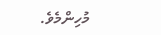މުހިންމެވެ.